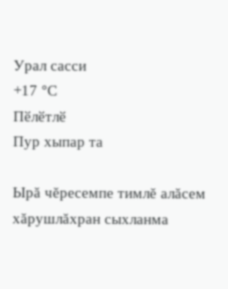Урал сасси
+17 °С
Пӗлӗтлӗ
Пур хыпар та

Ырă чĕресемпе тимлĕ алăсем хăрушлăхран сыхланма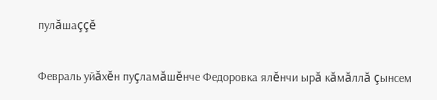пулăшаççĕ

Февраль уйăхĕн пуçламăшĕнче Федоровка ялĕнчи ырă кăмăллă çынсем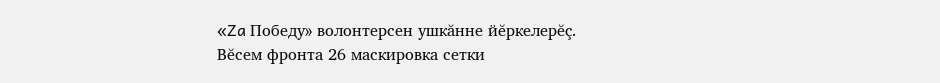«Za Победу» волонтерсен ушкăнне йĕркелерĕç. Вĕсем фронта 26 маскировка сетки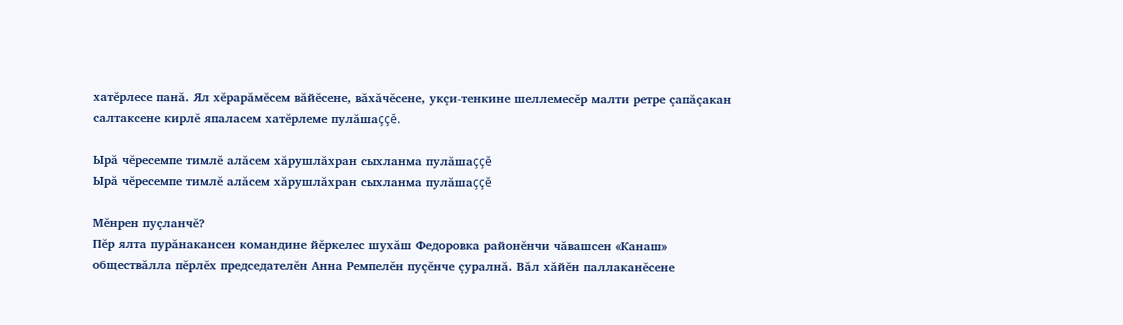хатĕрлесе панă. Ял хĕрарăмĕсем вăйĕсене, вăхăчĕсене, укçи-тенкине шеллемесĕр малти ретре çапăçакан салтаксене кирлĕ япаласем хатĕрлеме пулăшаççĕ.

Ырă чĕресемпе тимлĕ алăсем хăрушлăхран сыхланма пулăшаççĕ
Ырă чĕресемпе тимлĕ алăсем хăрушлăхран сыхланма пулăшаççĕ

Мĕнрен пуçланчĕ?
Пĕр ялта пурăнакансен командине йĕркелес шухăш Федоровка районĕнчи чăвашсен «Канаш» обществăлла пĕрлĕх председателĕн Анна Ремпелĕн пуçĕнче çуралнă. Вăл хăйĕн паллаканĕсене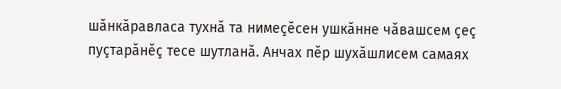шăнкăравласа тухнă та нимеçĕсен ушкăнне чăвашсем çеç пуçтарăнĕç тесе шутланă. Анчах пĕр шухăшлисем самаях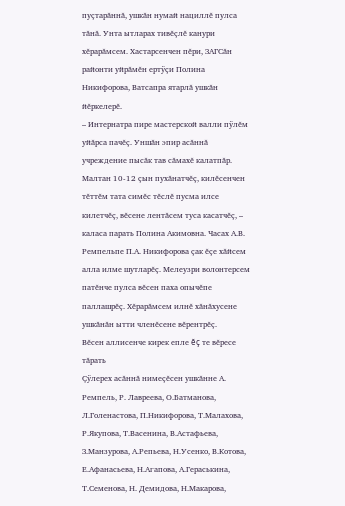пуçтарăннă, ушкăн нумай нациллĕ пулса тăнă. Унта ытларах тивĕçлĕ канури хĕрарăмсем. Хастарсенчен пĕри, ЗАГСăн районти уйрăмĕн ертÿçи Полина Никифорова, Ватсапра ятарлă ушкăн йĕркелерĕ.
– Интернатра пире мастерской валли пÿлĕм уйăрса пачĕç. Уншăн эпир асăннă учреждение пысăк тав сăмахĕ калатпăр. Малтан 10-12 çын пухăнатчĕç, килĕсенчен тĕттĕм тата симĕс тĕслĕ пусма илсе килетчĕç, вĕсене лентăсем туса касатчĕç, – каласа парать Полина Акимовна. Часах А.В. Ремпельпе П.А. Никифорова çак ĕçе хăйсем алла илме шутларĕç. Мелеузри волонтерсем патĕнче пулса вĕсен паха опычĕпе паллашрĕç. Хĕрарăмсем илнĕ хăнăхусене ушкăнăн ытти членĕсене вĕрентрĕç.
Вĕсен аллисенче кирек епле ĕç те вĕресе тăрать
Çÿлерех асăннă нимеçĕсен ушкăнне А. Ремпель, Р. Лавреева, О.Батманова, Л.Голенастова, П.Никифорова, Т.Малахова, Р.Якупова, Т.Васенина, В.Астафьева, З.Манзурова, А.Репьева, Н.Усенко, В.Котова, Е.Афанасьева, Н.Агапова, А.Гераськина, Т.Семенова, Н. Демидова, Н.Макарова,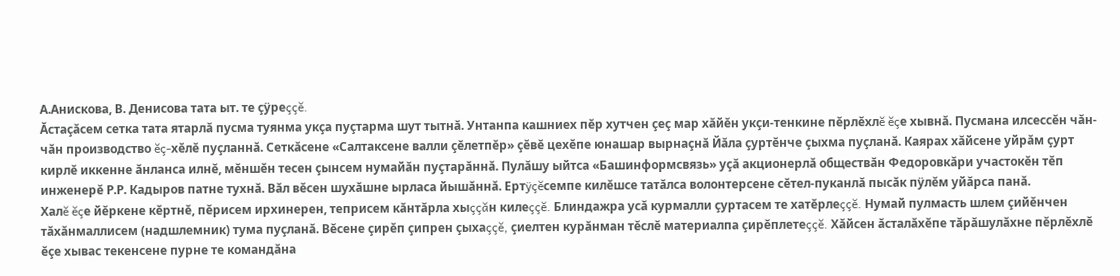А.Анискова, В. Денисова тата ыт. те çÿреççĕ.
Ăстаçăсем сетка тата ятарлă пусма туянма укçа пуçтарма шут тытнă. Унтанпа кашниех пĕр хутчен çеç мар хăйĕн укçи-тенкине пĕрлĕхлĕ ĕçе хывнă. Пусмана илсессĕн чăн-чăн производство ĕç-хĕлĕ пуçланнă. Сеткăсене «Салтаксене валли çĕлетпĕр» çĕвĕ цехĕпе юнашар вырнаçнă Йăла çуртĕнче çыхма пуçланă. Каярах хăйсене уйрăм çурт кирлĕ иккенне ăнланса илнĕ, мĕншĕн тесен çынсем нумайăн пуçтарăннă. Пулăшу ыйтса «Башинформсвязь» уçă акционерлă обществăн Федоровкăри участокĕн тĕп инженерĕ Р.Р. Кадыров патне тухнă. Вăл вĕсен шухăшне ырласа йышăннă. Ертÿçĕсемпе килĕшсе татăлса волонтерсене сĕтел-пуканлă пысăк пÿлĕм уйăрса панă.
Халĕ ĕçе йĕркене кĕртнĕ, пĕрисем ирхинерен, теприсем кăнтăрла хыççăн килеççĕ. Блиндажра усă курмалли çуртасем те хатĕрлеççĕ. Нумай пулмасть шлем çийĕнчен тăхăнмаллисем (надшлемник) тума пуçланă. Вĕсене çирĕп çипрен çыхаççĕ, çиелтен курăнман тĕслĕ материалпа çирĕплетеççĕ. Хăйсен ăсталăхĕпе тăрăшулăхне пĕрлĕхлĕ ĕçе хывас текенсене пурне те командăна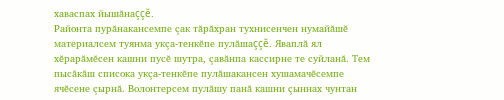хаваспах йышăнаççĕ.
Районта пурăнакансемпе çак тăрăхран тухнисенчен нумайăшĕ материалсем туянма укçа-тенкĕпе пулăшаççĕ. Яваплă ял хĕрарăмĕсен кашни пусĕ шутра, çавăнпа кассирне те суйланă. Тем пысăкăш списока укçа-тенкĕпе пулăшакансен хушамачĕсемпе ячĕсене çырнă. Волонтерсем пулăшу панă кашни çыннах чунтан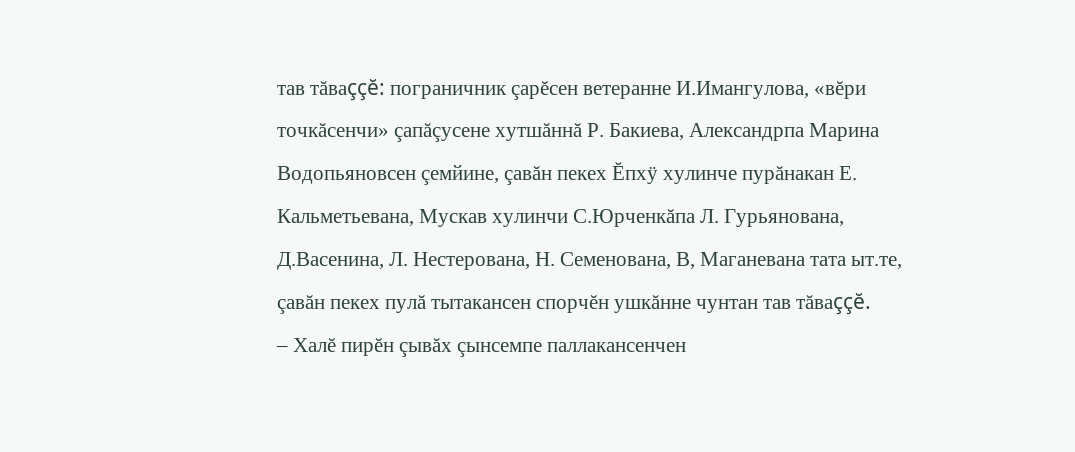тав тăваççĕ: пограничник çарĕсен ветеранне И.Имангулова, «вĕри точкăсенчи» çапăçусене хутшăннă Р. Бакиева, Александрпа Марина Водопьяновсен çемйине, çавăн пекех Ĕпхÿ хулинче пурăнакан Е. Кальметьевана, Мускав хулинчи С.Юрченкăпа Л. Гурьянована, Д.Васенина, Л. Нестерована, Н. Семенована, В, Маганевана тата ыт.те, çавăн пекех пулă тытакансен спорчĕн ушкăнне чунтан тав тăваççĕ.
– Халĕ пирĕн çывăх çынсемпе паллакансенчен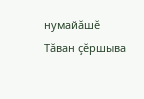нумайăшĕ Тăван çĕршыва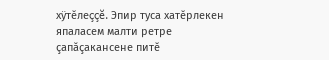хÿтĕлеççĕ. Эпир туса хатĕрлекен япаласем малти ретре çапăçакансене питĕ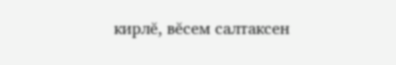кирлĕ, вĕсем салтаксен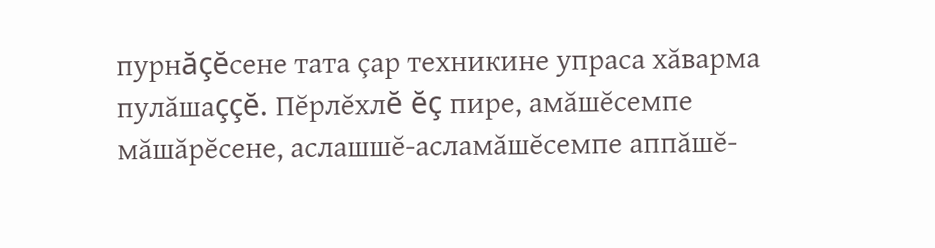пурнăçĕсене тата çар техникине упраса хăварма пулăшаççĕ. Пĕрлĕхлĕ ĕç пире, амăшĕсемпе мăшăрĕсене, аслашшĕ-асламăшĕсемпе аппăшĕ-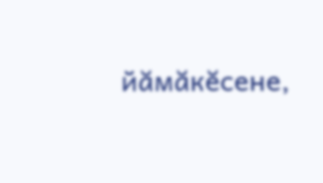йăмăкĕсене,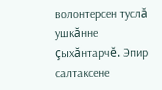волонтерсен туслă ушкăнне çыхăнтарчĕ. Эпир салтаксене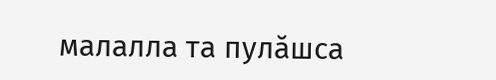малалла та пулăшса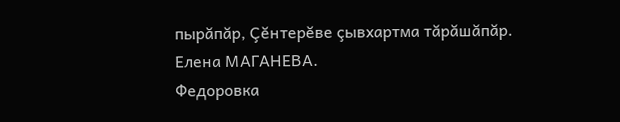пырăпăр, Çĕнтерĕве çывхартма тăрăшăпăр.
Елена МАГАНЕВА.
Федоровка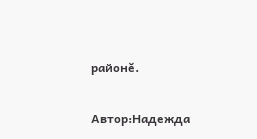районĕ.

Автор:Надежда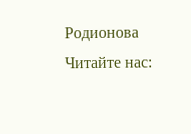Родионова
Читайте нас: